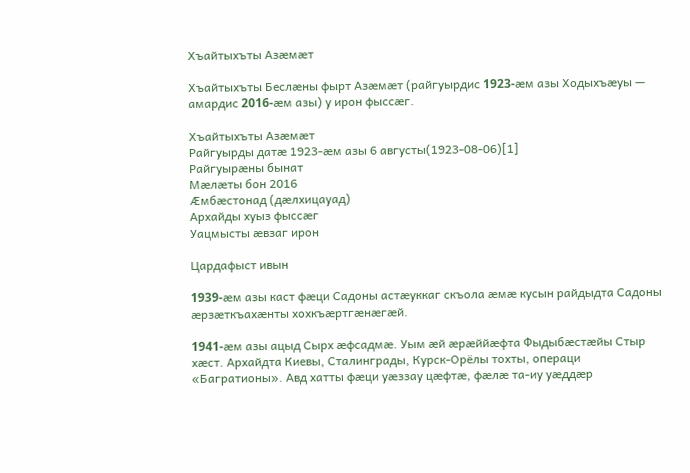Хъайтыхъты Азæмæт

Хъайтыхъты Беслæны фырт Азæмæт (райгуырдис 1923-æм азы Ходыхъæуы — амардис 2016-æм азы) у ирон фыссæг.

Хъайтыхъты Азæмæт
Райгуырды датæ 1923-æм азы 6 августы(1923-08-06)[1]
Райгуырæны бынат
Мæлæты бон 2016
Æмбæстонад (дæлхицауад)
Архайды хуыз фыссæг
Уацмысты æвзаг ирон

Цардафыст ивын

1939-æм азы каст фæци Садоны астæуккаг скъола æмæ кусын райдыдта Садоны æрзæткъахæнты хохкъæртгæнæгæй.

1941-æм азы ацыд Сырх æфсадмæ. Уым æй æрæййæфта Фыдыбæстæйы Стыр хæст. Архайдта Киевы, Сталинграды, Курск-Орёлы тохты, операци «Багратионы». Авд хатты фæци уæззау цæфтæ, фæлæ та-иу уæддæр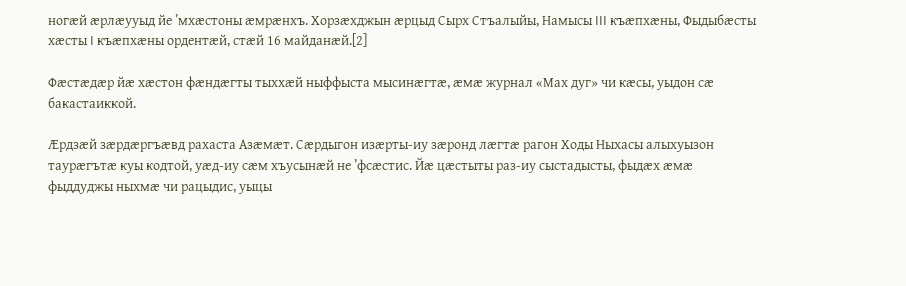ногæй æрлæууыд йе ’мхæстоны æмрæнхъ. Хорзæхджын æрцыд Сырх Стъалыйы, Намысы III къæпхæны, Фыдыбæсты хæсты I къæпхæны ордентæй, стæй 16 майданæй.[2]

Фæстæдæр йæ хæстон фæндæгты тыххæй ныффыста мысинæгтæ, æмæ журнал «Мах дуг» чи кæсы, уыдон сæ бакастаиккой.

Æрдзæй зæрдæргъæвд рахаста Азæмæт. Сæрдыгон изæрты-иу зæронд лæгтæ рагон Ходы Ныхасы алыхуызон таурæгътæ куы кодтой, уæд-иу сæм хъусынæй не ’фсæстис. Йæ цæстыты раз-иу сыстадысты, фыдæх æмæ фыддуджы ныхмæ чи рацыдис, уыцы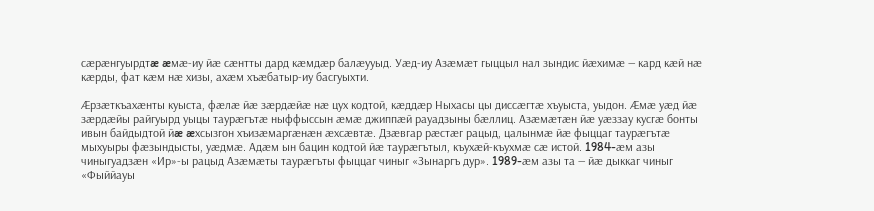сæрæнгуырдтæ æмæ-иу йæ сæнтты дард кæмдæр балæууыд. Уæд-иу Азæмæт гыццыл нал зындис йæхимæ — кард кæй нæ кæрды, фат кæм нæ хизы, ахæм хъæбатыр-иу басгуыхти.

Æрзæткъахæнты куыста, фæлæ йæ зæрдæйæ нæ цух кодтой, кæддæр Ныхасы цы диссæгтæ хъуыста, уыдон. Æмæ уæд йæ зæрдæйы райгуырд уыцы таурæгътæ ныффыссын æмæ джиппæй рауадзыны бæллиц. Азæмæтæн йæ уæззау кусгæ бонты ивын байдыдтой йæ æхсызгон хъизæмаргæнæн æхсæвтæ. Дзæвгар рæстæг рацыд, цалынмæ йæ фыццаг таурæгътæ мыхуыры фæзындысты, уæдмæ. Адæм ын бацин кодтой йæ таурæгътыл, къухæй-къухмæ сæ истой. 1984-æм азы чиныгуадзæн «Ир»-ы рацыд Азæмæты таурæгъты фыццаг чиныг «Зынаргъ дур». 1989-æм азы та — йæ дыккаг чиныг «Фыййауы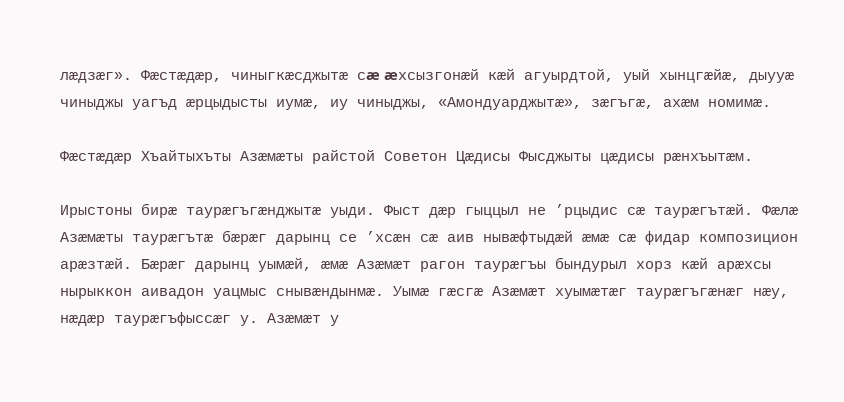лæдзæг». Фæстæдæр, чиныгкæсджытæ сæ æхсызгонæй кæй агуырдтой, уый хынцгæйæ, дыууæ чиныджы уагъд æрцыдысты иумæ, иу чиныджы, «Амондуарджытæ», зæгъгæ, ахæм номимæ.

Фæстæдæр Хъайтыхъты Азæмæты райстой Советон Цæдисы Фысджыты цæдисы рæнхъытæм.

Ирыстоны бирæ таурæгъгæнджытæ уыди. Фыст дæр гыццыл не ’рцыдис сæ таурæгътæй. Фæлæ Азæмæты таурæгътæ бæрæг дарынц се ’хсæн сæ аив нывæфтыдæй æмæ сæ фидар композицион арæзтæй. Бæрæг дарынц уымæй, æмæ Азæмæт рагон таурæгъы бындурыл хорз кæй арæхсы нырыккон аивадон уацмыс снывæндынмæ. Уымæ гæсгæ Азæмæт хуымæтæг таурæгъгæнæг нæу, нæдæр таурæгъфыссæг у. Азæмæт у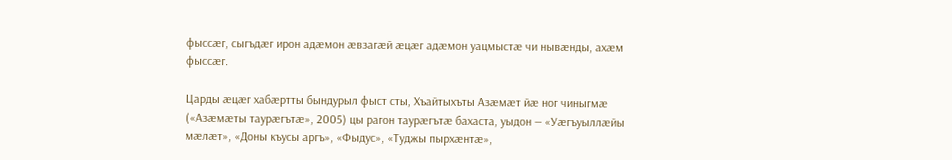фыссæг, сыгъдæг ирон адæмон æвзагæй æцæг адæмон уацмыстæ чи нывæнды, ахæм фыссæг.

Царды æцæг хабæртты бындурыл фыст сты, Хъайтыхъты Азæмæт йæ ног чиныгмæ («Азæмæты таурæгътæ», 2005) цы рагон таурæгътæ бахаста, уыдон — «Уæгъуыллæйы мæлæт», «Доны къусы аргъ», «Фыдус», «Туджы пырхæнтæ»,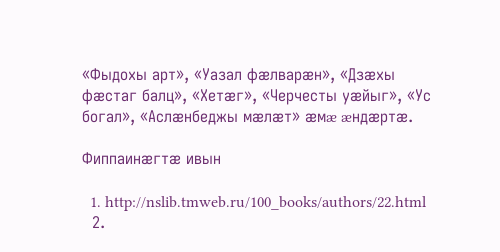«Фыдохы арт», «Уазал фæлварæн», «Дзæхы фæстаг балц», «Хетæг», «Черчесты уæйыг», «Ус богал», «Аслæнбеджы мæлæт» æмæ æндæртæ.

Фиппаинæгтæ ивын

  1. http://nslib.tmweb.ru/100_books/authors/22.html
  2.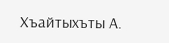Хъайтыхъты А.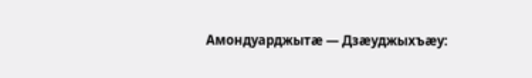Амондуарджытæ — Дзæуджыхъæу: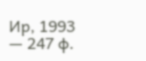Ир, 1993 — 247 ф.